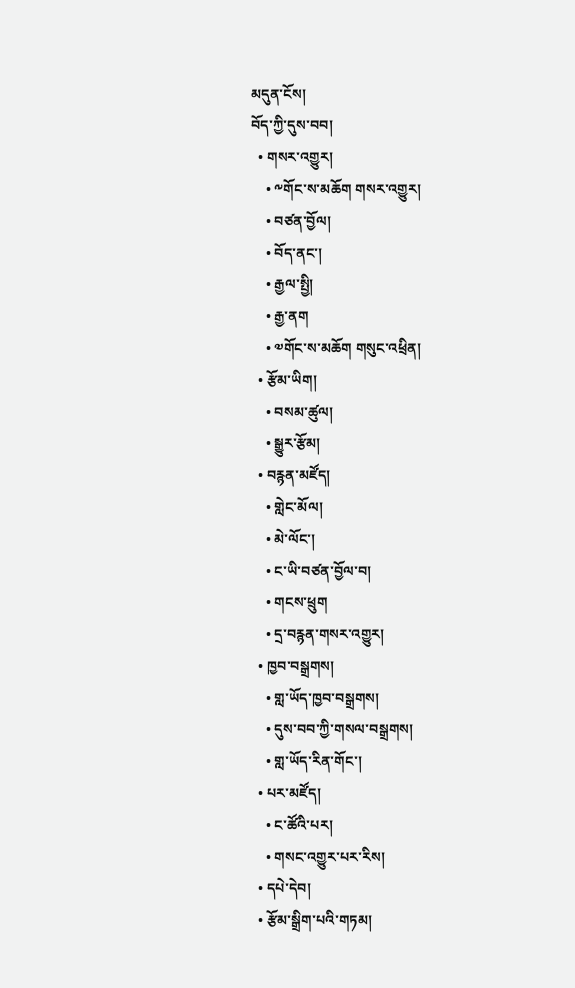མདུན་ངོས།
བོད་ཀྱི་དུས་བབ།
  • གསར་འགྱུར།
    • ༸གོང་ས་མཆོག གསར་འགྱུར།
    • བཙན་བྱོལ།
    • བོད་ནང་།
    • རྒྱལ་སྤྱི།
    • རྒྱ་ནག
    • ༧གོང་ས་མཆོག གསུང་འཕྲིན།
  • རྩོམ་ཡིག།
    • བསམ་ཚུལ།
    • སྒྱུར་རྩོམ།
  • བརྙན་མཛོད།
    • གླེང་མོལ།
    • མེ་ལོང་།
    • ང་ཡི་བཙན་བྱོལ་བ།
    • གངས་ཕྲུག
    • དྲ་བརྙན་གསར་འགྱུར།
  • ཁྱབ་བསྒྲགས།
    • གླ་ཡོད་ཁྱབ་བསྒྲགས།
    • དུས་བབ་ཀྱི་གསལ་བསྒྲགས།
    • གླ་ཡོད་རིན་གོང་།
  • པར་མཛོད།
    • ང་ཚོའི་པར།
    • གསང་འགྱུར་པར་རིས།
  • དཔེ་དེབ།
  • རྩོམ་སྒྲིག་པའི་གཏམ།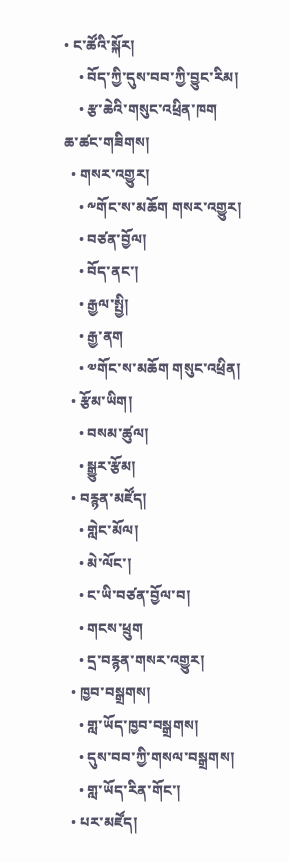• ང་ཚོའི་སྐོར།
    • བོད་ཀྱི་དུས་བབ་ཀྱི་བྱུང་རིམ།
    • རྩ་ཆེའི་གསུང་འཕྲིན་ཁག
ཆ་ཚང་གཟིགས།
  • གསར་འགྱུར།
    • ༸གོང་ས་མཆོག གསར་འགྱུར།
    • བཙན་བྱོལ།
    • བོད་ནང་།
    • རྒྱལ་སྤྱི།
    • རྒྱ་ནག
    • ༧གོང་ས་མཆོག གསུང་འཕྲིན།
  • རྩོམ་ཡིག།
    • བསམ་ཚུལ།
    • སྒྱུར་རྩོམ།
  • བརྙན་མཛོད།
    • གླེང་མོལ།
    • མེ་ལོང་།
    • ང་ཡི་བཙན་བྱོལ་བ།
    • གངས་ཕྲུག
    • དྲ་བརྙན་གསར་འགྱུར།
  • ཁྱབ་བསྒྲགས།
    • གླ་ཡོད་ཁྱབ་བསྒྲགས།
    • དུས་བབ་ཀྱི་གསལ་བསྒྲགས།
    • གླ་ཡོད་རིན་གོང་།
  • པར་མཛོད།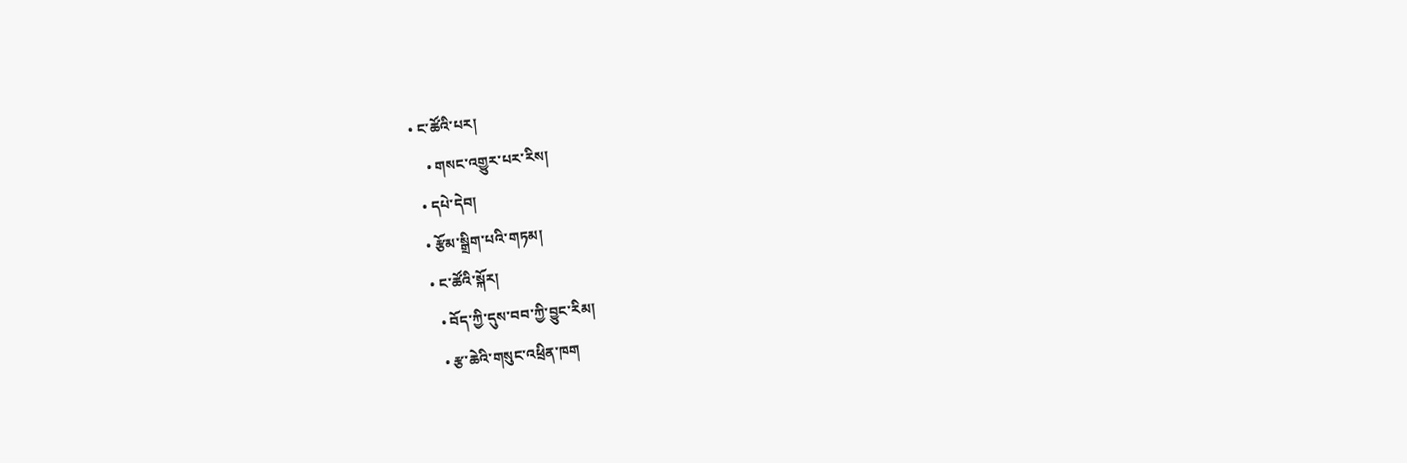• ང་ཚོའི་པར།
    • གསང་འགྱུར་པར་རིས།
  • དཔེ་དེབ།
  • རྩོམ་སྒྲིག་པའི་གཏམ།
  • ང་ཚོའི་སྐོར།
    • བོད་ཀྱི་དུས་བབ་ཀྱི་བྱུང་རིམ།
    • རྩ་ཆེའི་གསུང་འཕྲིན་ཁག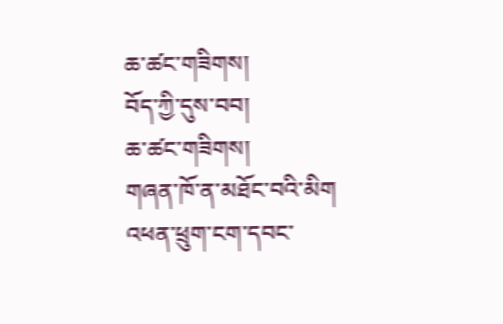ཆ་ཚང་གཟིགས།
བོད་ཀྱི་དུས་བབ།
ཆ་ཚང་གཟིགས།
གཞན་ཁོ་ན་མཐོང་བའི་མིག འཕན་ཕྲུག་ངག་དབང་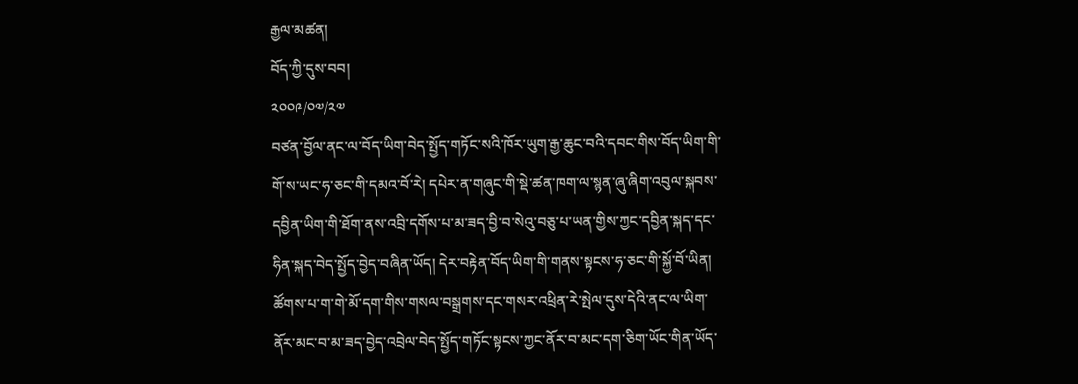རྒྱལ་མཚན།
བོད་ཀྱི་དུས་བབ།
༢༠༠༩/༠༧/༢༧
བཙན་བྱོལ་ནང་ལ་བོད་ཡིག་བེད་སྤྱོད་གཏོང་སའི་ཁོར་ཡུག་རྒྱ་ཆུང་བའི་དབང་གིས་བོད་ཡིག་གི་གོ་ས་ཡང་ཧ་ཅང་གི་དམའ་བོ་རེ། དཔེར་ན་གཞུང་གི་སྡེ་ཚན་ཁག་ལ་སྙན་ཞུ་ཞིག་འབུལ་སྐབས་དབྱིན་ཡིག་གི་ཐོག་ནས་འབྲི་དགོས་པ་མ་ཟད་བྱི་བ་སེའུ་བཅུ་པ་ཡན་གྱིས་ཀྱང་དབྱིན་སྐད་དང་ཧིན་སྐད་བེད་སྤྱོད་བྱེད་བཞིན་ཡོད། དེར་བརྟེན་བོད་ཡིག་གི་གནས་སྟངས་ཧ་ཅང་གི་སྐྱོ་བོ་ཡིན། ཚོགས་པ་ག་གེ་མོ་དག་གིས་གསལ་བསྒྲགས་དང་གསར་འཕྲིན་རེ་སྤེལ་དུས་དེའི་ནང་ལ་ཡིག་ནོར་མང་བ་མ་ཟད་བྱེད་འབྲེལ་བེད་སྤྱོད་གཏོང་སྟངས་ཀྱང་ནོར་བ་མང་དག་ཅིག་ཡོང་གིན་ཡོད་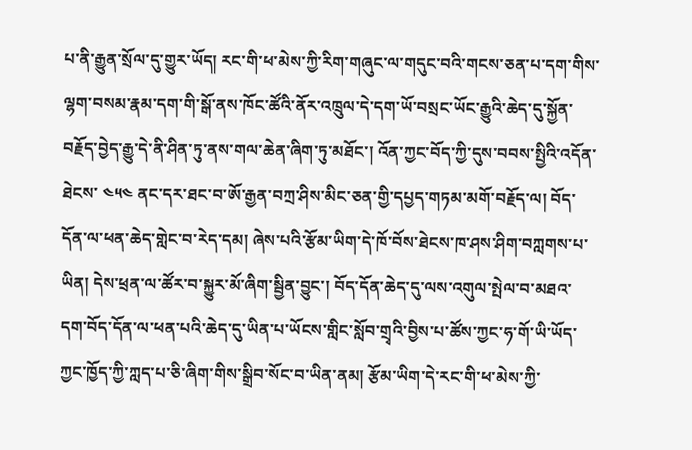པ་ནི་རྒྱུན་སྲོལ་དུ་གྱུར་ཡོད། རང་གི་ཕ་མེས་ཀྱི་རིག་གཞུང་ལ་གདུང་བའི་གངས་ཅན་པ་དག་གིས་ལྷག་བསམ་རྣམ་དག་གི་སྒོ་ནས་ཁོང་ཚོའི་ནོར་འཁྲུལ་དེ་དག་ཡོ་བསྲང་ཡོང་རྒྱུའི་ཆེད་དུ་སྐྱོན་བརྗོད་བྱེད་རྒྱུ་དེ་ནི་ཤིན་ཏུ་ནས་གལ་ཆེན་ཞིག་ཏུ་མཐོང་། འོན་ཀྱང་བོད་ཀྱི་དུས་བབས་སྤྱིའི་འདོན་ཐེངས་ ༤༥༤ ནང་དར་ཐང་བ་ཨོ་རྒྱན་བཀྲ་ཤིས་མིང་ཅན་གྱི་དཔྱད་གཏམ་མགོ་བརྗོད་ལ། བོད་དོན་ལ་ཕན་ཆེད་གླེང་བ་རེད་དམ། ཞེས་པའི་རྩོམ་ཡིག་དེ་ཁོ་བོས་ཐེངས་ཁ་ཤས་ཤིག་བཀླགས་པ་ཡིན། དེས་ཕྲན་ལ་ཚོར་བ་སྐྱུར་མོ་ཞིག་སྦྱིན་བྱུང་། བོད་དོན་ཆེད་དུ་ལས་འགུལ་སྤེལ་བ་མཐའ་དག་བོད་དོན་ལ་ཕན་པའི་ཆེད་དུ་ཡིན་པ་ཡོངས་གླིང་སློབ་གྲྭའི་བྱིས་པ་ཚོས་ཀྱང་ཧ་གོ་ཡི་ཡོད་ཀྱང་ཁྱོད་ཀྱི་ཀླད་པ་ཅི་ཞིག་གིས་སྒྲིབ་སོང་བ་ཡིན་ནམ། རྩོམ་ཡིག་དེ་རང་གི་ཕ་མེས་ཀྱི་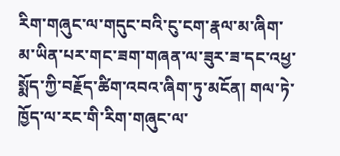རིག་གཞུང་ལ་གདུང་བའི་ངུ་ངག་རྣལ་མ་ཞིག་མ་ཡིན་པར་གང་ཟག་གཞན་ལ་ཟུར་ཟ་དང་འཕྱ་སྨོད་ཀྱི་བརྗོད་ཚིག་འབའ་ཞིག་ཏུ་མངོན། གལ་ཏེ་ཁྱོད་ལ་རང་གི་རིག་གཞུང་ལ་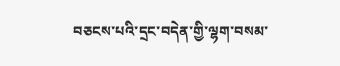བཅངས་པའི་དྲང་བདེན་གྱི་ལྷག་བསམ་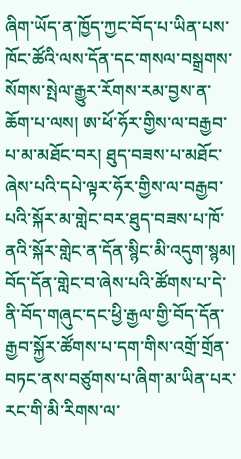ཞིག་ཡོད་ན་ཁྱོད་ཀྱང་བོད་པ་ཡིན་པས་ཁོང་ཚོའི་ལས་དོན་དང་གསལ་བསྒྲགས་སོགས་སྤེལ་རྒྱུར་རོགས་རམ་བྱས་ན་ཆོག་པ་ལས། ཨ་ཕོ་ཧོར་གྱིས་ལ་བརྒྱབ་པ་མ་མཐོང་བར། ཐུད་བཟས་པ་མཐོང་ཞེས་པའི་དཔེ་ལྟར་ཧོར་གྱིས་ལ་བརྒྱབ་པའི་སྐོར་མ་གླེང་བར་ཐུད་བཟས་པ་ཁོ་ནའི་སྐོར་གླེང་ན་དོན་སྙིང་མི་འདུག་སྙམ། བོད་དོན་གླེང་བ་ཞེས་པའི་ཚོགས་པ་དེ་ནི་བོད་གཞུང་དང་ཕྱི་རྒྱལ་གྱི་བོད་དོན་རྒྱབ་སྐྱོར་ཚོགས་པ་དག་གིས་འགྲོ་གྲོན་བཏང་ནས་བཙུགས་པ་ཞིག་མ་ཡིན་པར་རང་གི་མི་རིགས་ལ་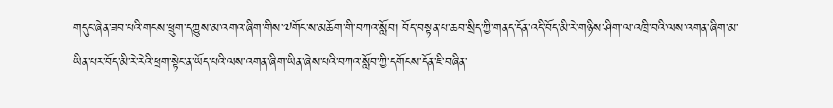གདུང་ཞེན་ཟབ་པའི་གངས་ཕྲུག་དཀྱུས་མ་འགའ་ཞིག་གིས་༧གོང་ས་མཆོག་གི་བཀའ་སློབ། བོད་བསྟན་པ་ཆབ་སྲིད་ཀྱི་གནད་དོན་འདི་བོད་མི་རེ་གཉིས་ཤིག་ལ་འཁྲི་བའི་ལས་འགན་ཞིག་མ་ཡིན་པར་བོད་མི་རེ་རེའི་ཕྲག་སྟེང་ན་ཡོད་པའི་ལས་འགན་ཞིག་ཡིན་ཞེས་པའི་བཀའ་སློབ་ཀྱི་དགོངས་དོན་ཇི་བཞིན་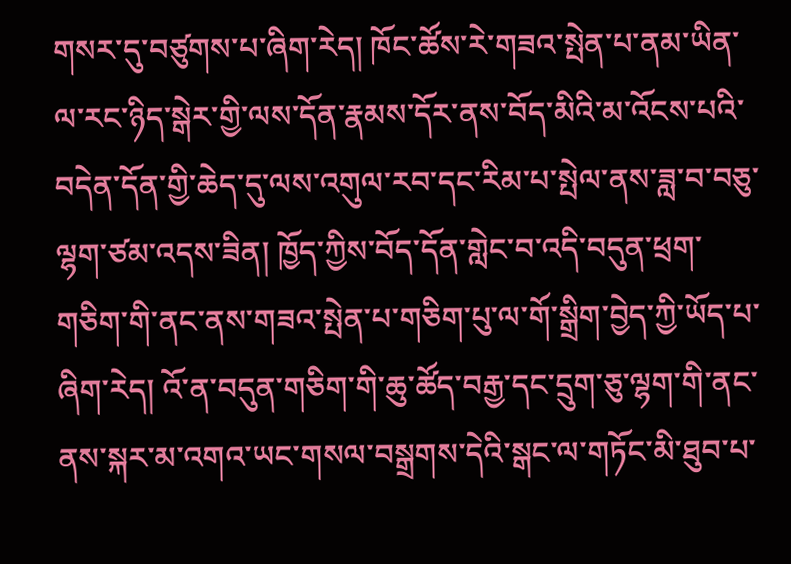གསར་དུ་བཙུགས་པ་ཞིག་རེད། ཁོང་ཚོས་རེ་གཟའ་སྤེན་པ་ནམ་ཡིན་ལ་རང་ཉིད་སྒེར་གྱི་ལས་དོན་རྣམས་དོར་ནས་བོད་མིའི་མ་འོངས་པའི་བདེན་དོན་གྱི་ཆེད་དུ་ལས་འགུལ་རབ་དང་རིམ་པ་སྤེལ་ནས་ཟླ་བ་བཅུ་ལྷག་ཙམ་འདས་ཟིན། ཁྱོད་ཀྱིས་བོད་དོན་གླེང་བ་འདི་བདུན་ཕྲག་གཅིག་གི་ནང་ནས་གཟའ་སྤེན་པ་གཅིག་པུ་ལ་གོ་སྒྲིག་བྱེད་ཀྱི་ཡོད་པ་ཞིག་རེད། འོ་ན་བདུན་གཅིག་གི་ཆུ་ཚོད་བརྒྱ་དང་དྲུག་ཅུ་ལྷག་གི་ནང་ནས་སྐར་མ་འགའ་ཡང་གསལ་བསྒྲགས་དེའི་སྒང་ལ་གཏོང་མི་ཐུབ་པ་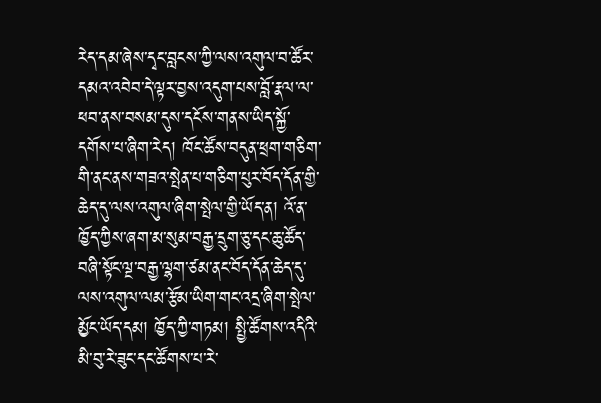རེད་དམ་ཞེས་དྭང་བླངས་ཀྱི་ལས་འགུལ་བ་ཚོར་དམའ་འབེབ་དེ་ལྟར་བྱས་འདུག་པས་བློ་རྣལ་ལ་ཕབ་ནས་བསམ་དུས་དངོས་གནས་ཡིད་སྐྱོ་དགོས་པ་ཞིག་རེད། ཁོང་ཚོས་བདུན་ཕྲག་གཅིག་གི་ནང་ནས་གཟའ་སྤེན་པ་གཅིག་པུར་བོད་དོན་གྱི་ཆེད་དུ་ལས་འགུལ་ཞིག་སྤེལ་གྱི་ཡོད་ན། འོ་ན་ཁྱོད་ཀྱིས་ཞག་མ་སུམ་བརྒྱ་དྲུག་ཅུ་དང་ཆུ་ཚོད་བཞི་སྟོང་ལྔ་བརྒྱ་ལྷག་ཙམ་ནང་བོད་དོན་ཆེད་དུ་ལས་འགུལ་ལམ་རྩོམ་ཡིག་གང་འདྲ་ཞིག་སྤེལ་མྱོང་ཡོད་དམ། ཁྱོད་ཀྱི་གཏམ། སྤྱི་ཚོགས་འདིའི་མི་བུ་རེ་ཟུང་དང་ཚོགས་པ་རེ་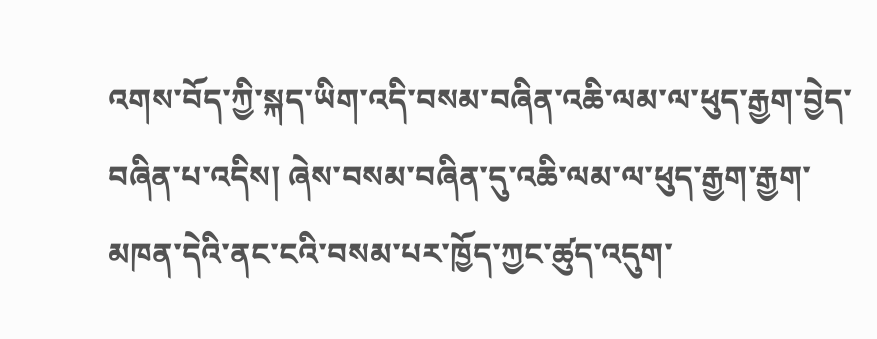འགས་བོད་ཀྱི་སྐད་ཡིག་འདི་བསམ་བཞིན་འཆི་ལམ་ལ་ཕུད་རྒྱག་བྱེད་བཞིན་པ་འདིས། ཞེས་བསམ་བཞིན་དུ་འཆི་ལམ་ལ་ཕུད་རྒྱག་རྒྱག་མཁན་དེའི་ནང་ངའི་བསམ་པར་ཁྱོད་ཀྱང་ཚུད་འདུག་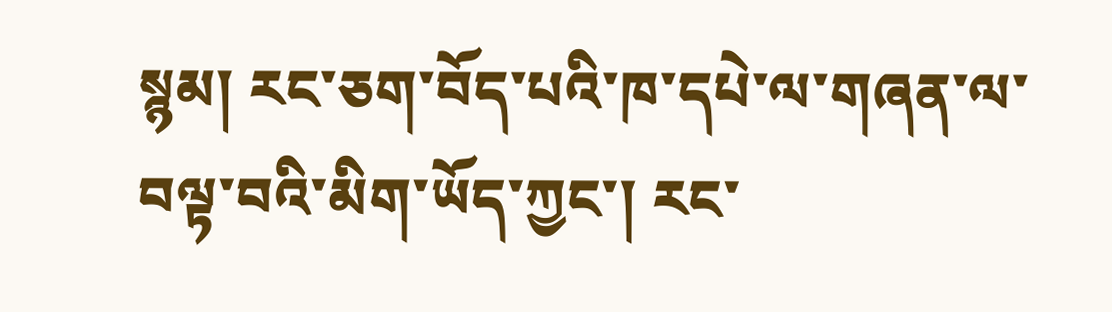སྙམ། རང་ཅག་བོད་པའི་ཁ་དཔེ་ལ་གཞན་ལ་བལྟ་བའི་མིག་ཡོད་ཀྱང་། རང་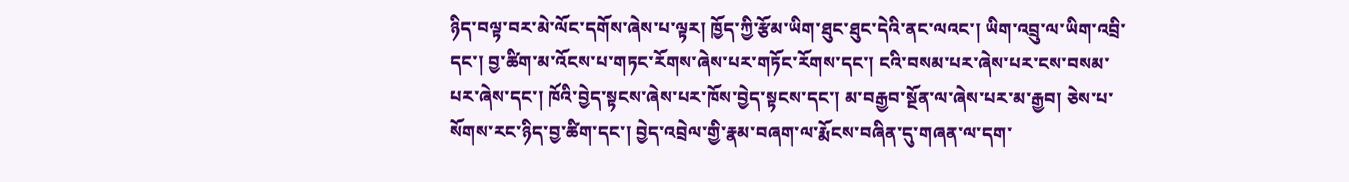ཉིད་བལྟ་བར་མེ་ལོང་དགོས་ཞེས་པ་ལྟར། ཁྱོད་ཀྱི་རྩོམ་ཡིག་ཐུང་ཐུང་དེའི་ནང་ལའང་། ཡིག་འབྲུ་ལ་ཡིག་འབྲི་དང་། བྱ་ཚིག་མ་འོངས་པ་གཏང་རོགས་ཞེས་པར་གཏོང་རོགས་དང་། ངའི་བསམ་པར་ཞེས་པར་ངས་བསམ་པར་ཞེས་དང་། ཁོའི་བྱེད་སྟངས་ཞེས་པར་ཁོས་བྱེད་སྟངས་དང་། མ་བརྒྱབ་སྔོན་ལ་ཞེས་པར་མ་རྒྱབ། ཅེས་པ་སོགས་རང་ཉིད་བྱ་ཚིག་དང་། བྱེད་འབྲེལ་གྱི་རྣམ་བཞག་ལ་རྨོངས་བཞིན་དུ་གཞན་ལ་དག་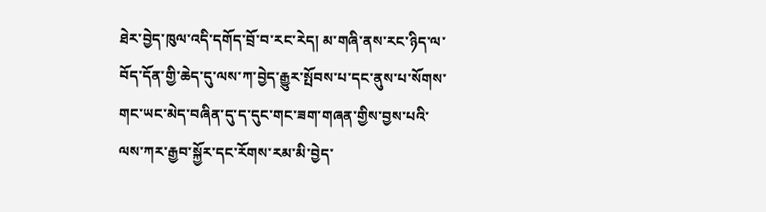ཐེར་བྱེད་ཁུལ་འདི་དགོད་བྲོ་བ་རང་རེད། མ་གཞི་ནས་རང་ཉིད་ལ་བོད་དོན་གྱི་ཆེད་དུ་ལས་ཀ་བྱེད་རྒྱུར་སྤོབས་པ་དང་ནུས་པ་སོགས་གང་ཡང་མེད་བཞིན་དུ་ད་དུང་གང་ཟག་གཞན་གྱིས་བྱས་པའི་ལས་ཀར་རྒྱབ་སྐྱོར་དང་རོགས་རམ་མི་བྱེད་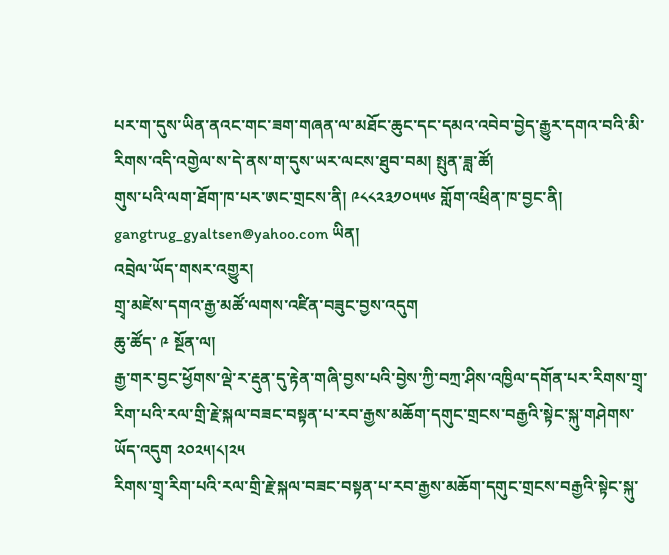པར་ག་དུས་ཡིན་ནའང་གང་ཟག་གཞན་ལ་མཐོང་ཆུང་དང་དམའ་འབེབ་བྱེད་རྒྱུར་དགའ་བའི་མི་རིགས་འདི་འགྱེལ་ས་དེ་ནས་ག་དུས་ཡར་ལངས་ཐུབ་བམ། སྤུན་ཟླ་ཚོ།
གུས་པའི་ལག་ཐོག་ཁ་པར་ཨང་གྲངས་ནི། ༩༨༨༢༣༡༠༥༥༦ གློག་འཕྲིན་ཁ་བྱང་ནི། gangtrug_gyaltsen@yahoo.com ཡིན།
འབྲེལ་ཡོད་གསར་འགྱུར།
གྲྭ་མཛེས་དགའ་རྒྱ་མཚོ་ལགས་འཛིན་བཟུང་བྱས་འདུག
ཆུ་ཚོད་ ༩ སྔོན་ལ།
རྒྱ་གར་བྱང་ཕྱོགས་ལྡེ་ར་རྡུན་དུ་རྟེན་གཞི་བྱས་པའི་བྱེས་ཀྱི་བཀྲ་ཤིས་འཁྱིལ་དགོན་པར་རིགས་གྲྭ་རིག་པའི་རལ་གྲི་རྗེ་སྐལ་བཟང་བསྟན་པ་རབ་རྒྱས་མཆོག་དགུང་གྲངས་བརྒྱའི་སྟེང་སྐུ་གཤེགས་ཡོད་འདུག ༢༠༢༥།༨།༢༥
རིགས་གྲྭ་རིག་པའི་རལ་གྲི་རྗེ་སྐལ་བཟང་བསྟན་པ་རབ་རྒྱས་མཆོག་དགུང་གྲངས་བརྒྱའི་སྟེང་སྐུ་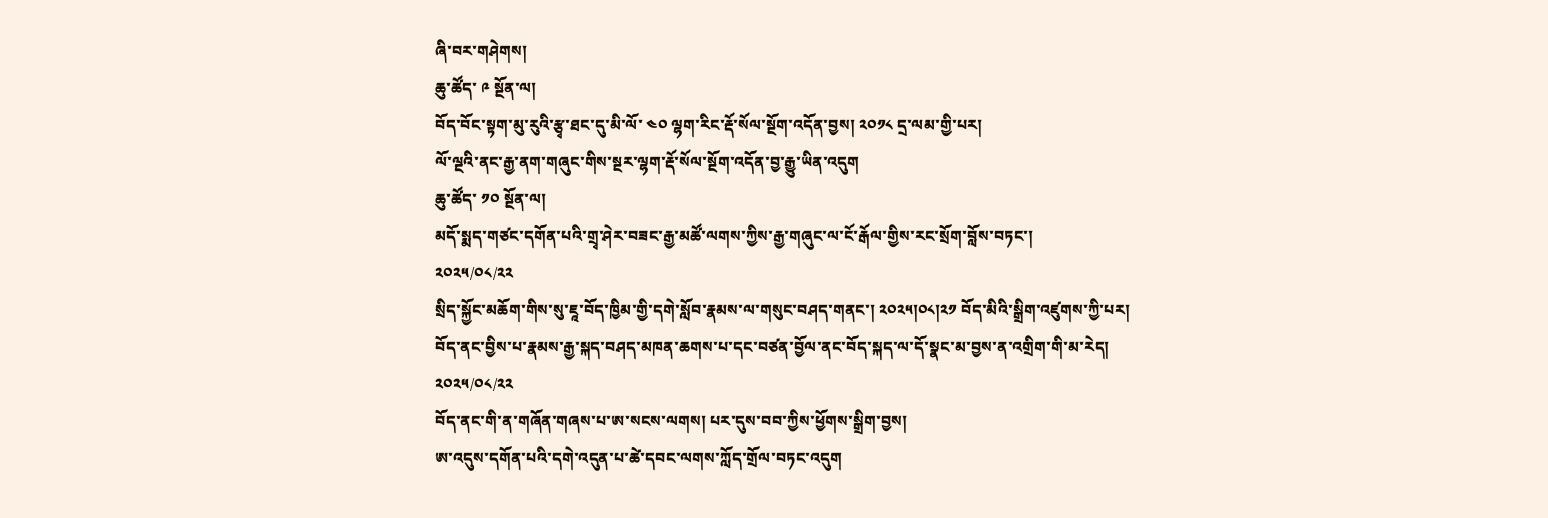ཞི་བར་གཤེགས།
ཆུ་ཚོད་ ༩ སྔོན་ལ།
བོད་བོང་སྟག་མུ་རུའི་རྩྭ་ཐང་དུ་མི་ལོ་ ༤༠ ལྷག་རིང་རྡོ་སོལ་སྔོག་འདོན་བྱས། ༢༠༡༨ དྲ་ལམ་གྱི་པར།
ལོ་ལྔའི་ནང་རྒྱ་ནག་གཞུང་གིས་སྔར་ལྷག་རྡོ་སོལ་སྔོག་འདོན་བྱ་རྒྱུ་ཡིན་འདུག
ཆུ་ཚོད་ ༡༠ སྔོན་ལ།
མདོ་སྨད་གཙང་དགོན་པའི་གྲྭ་ཤེར་བཟང་རྒྱ་མཚོ་ལགས་ཀྱིས་རྒྱ་གཞུང་ལ་ངོ་རྒོལ་གྱིས་རང་སྲོག་བློས་བཏང་།
༢༠༢༥/༠༨/༢༢
སྲིད་སྐྱོང་མཆོག་གིས་སུ་ཇཱ་བོད་ཁྱིམ་གྱི་དགེ་སློབ་རྣམས་ལ་གསུང་བཤད་གནང་། ༢༠༢༥།༠༨།༢༡ བོད་མིའི་སྒྲིག་འཛུགས་ཀྱི་པར།
བོད་ནང་བྱིས་པ་རྣམས་རྒྱ་སྐད་བཤད་མཁན་ཆགས་པ་དང་བཙན་བྱོལ་ནང་བོད་སྐད་ལ་དོ་སྣང་མ་བྱས་ན་འགྲིག་གི་མ་རེད།
༢༠༢༥/༠༨/༢༢
བོད་ནང་གི་ན་གཞོན་གཞས་པ་ཨ་སངས་ལགས། པར་དུས་བབ་ཀྱིས་ཕྱོགས་སྒྲིག་བྱས།
ཨ་འདུས་དགོན་པའི་དགེ་འདུན་པ་ཚེ་དབང་ལགས་ཀློད་གྲོལ་བཏང་འདུག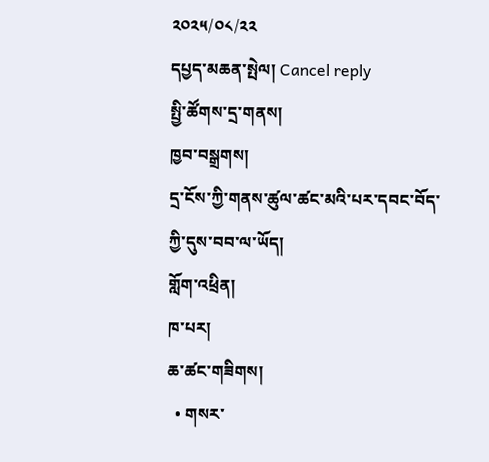༢༠༢༥/༠༨/༢༢
དཔྱད་མཆན་སྤེལ། Cancel reply
སྤྱི་ཚོགས་དྲ་གནས།
ཁྱབ་བསྒྲགས།
དྲ་ངོས་ཀྱི་གནས་ཚུལ་ཚང་མའི་པར་དབང་བོད་ཀྱི་དུས་བབ་ལ་ཡོད།
གློག་འཕྲིན།
ཁ་པར།
ཆ་ཚང་གཟིགས།
  • གསར་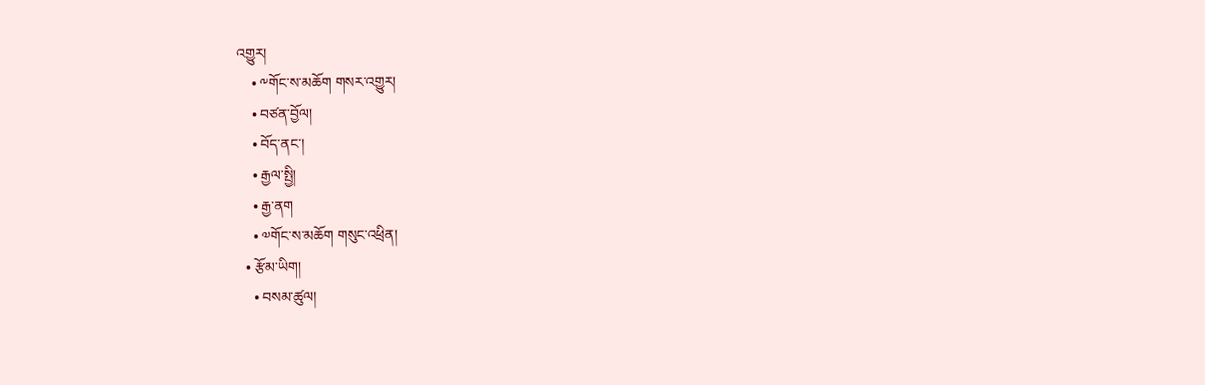འགྱུར།
    • ༸གོང་ས་མཆོག གསར་འགྱུར།
    • བཙན་བྱོལ།
    • བོད་ནང་།
    • རྒྱལ་སྤྱི།
    • རྒྱ་ནག
    • ༧གོང་ས་མཆོག གསུང་འཕྲིན།
  • རྩོམ་ཡིག།
    • བསམ་ཚུལ།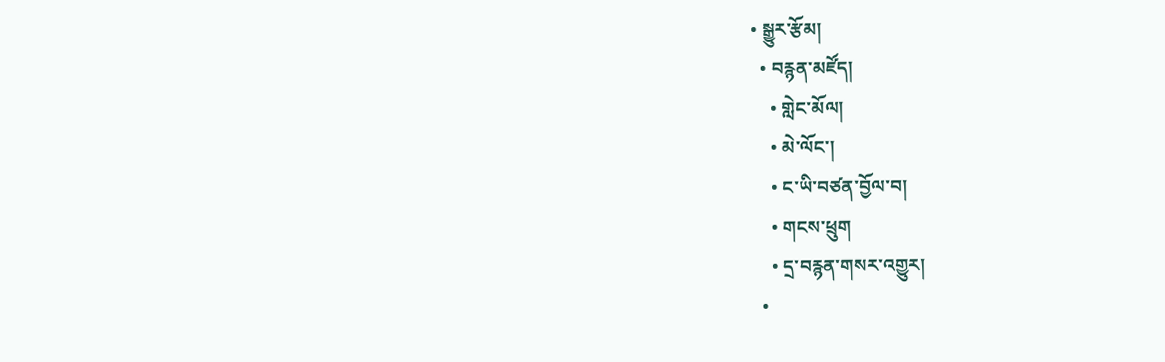• སྒྱུར་རྩོམ།
  • བརྙན་མཛོད།
    • གླེང་མོལ།
    • མེ་ལོང་།
    • ང་ཡི་བཙན་བྱོལ་བ།
    • གངས་ཕྲུག
    • དྲ་བརྙན་གསར་འགྱུར།
  •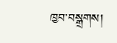ཁྱབ་བསྒྲགས།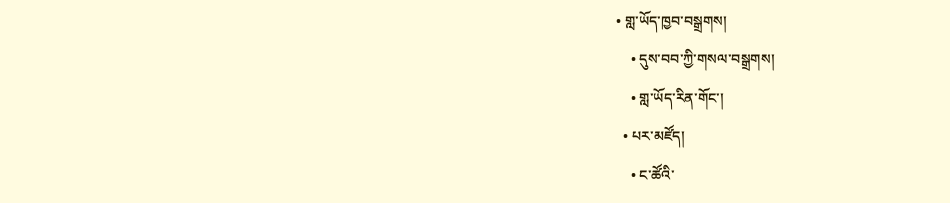• གླ་ཡོད་ཁྱབ་བསྒྲགས།
    • དུས་བབ་ཀྱི་གསལ་བསྒྲགས།
    • གླ་ཡོད་རིན་གོང་།
  • པར་མཛོད།
    • ང་ཚོའི་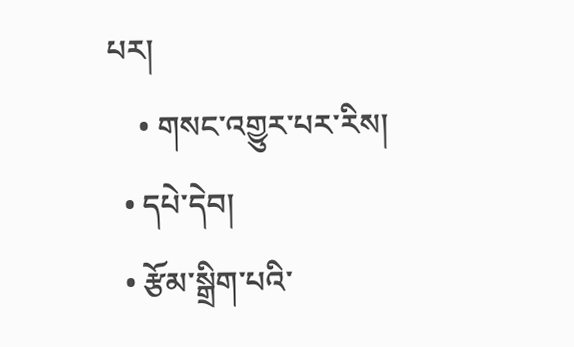པར།
    • གསང་འགྱུར་པར་རིས།
  • དཔེ་དེབ།
  • རྩོམ་སྒྲིག་པའི་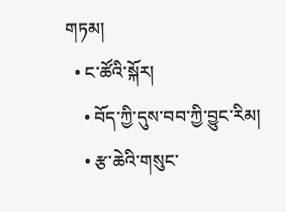གཏམ།
  • ང་ཚོའི་སྐོར།
    • བོད་ཀྱི་དུས་བབ་ཀྱི་བྱུང་རིམ།
    • རྩ་ཆེའི་གསུང་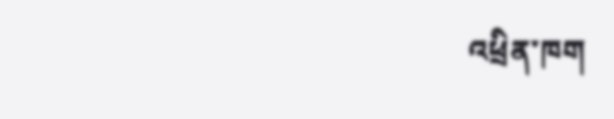འཕྲིན་ཁག